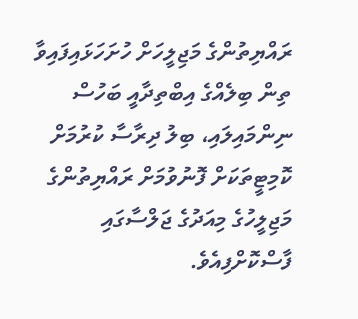ރައްޔިތުންގެ މަޖިލީހަށް ހުށަހަޅައިފައިވާ ތިން ބިލެއްގެ އިބްތިދާއީ ބަހުސް ނިންމައިލައި، ބިލު ދިރާސާ ކުރުމަށް ކޮމިޓީތަކަށް ފޮނުވުމަށް ރައްޔިތުންގެ މަޖިލީހުގެ މިއަދުގެ ޖަލްސާގައި ފާސްކޮށްފިއެވެ.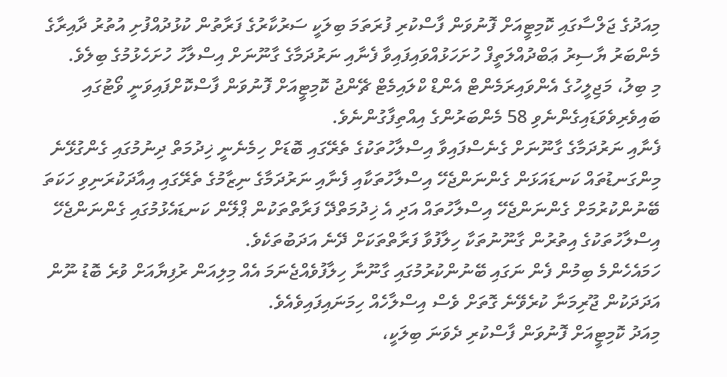މިއަދުގެ ޖަލްސާގައި ކޮމިޓީއަށް ފޮނުވަން ފާސްކުރި ފުރަތަމަ ބިލަކީ ސަރުކާރުގެ ފަރާތުން ކުޅުދުއްފުށި އުތުރު ދާއިރާގެ މެންބަރު ޔާސިރު ޢަބްދުއްލަތީފް ހުށަހަޅުއްވައިފައިވާ ފެނާއި ނަރުދަމާގެ ގާނޫނަށް އިސްލާހު ހުށަހެޅުމުގެ ބިލެވެ.
މި ބިލު، މަޖިލީހުގެ އެންވައިރަމެންޓް އެންޑް ކްލައިމެޓް ޗޭންޖު ކޮމިޓީއަށް ފޮނުވަން ފާސްކޮށްފައިވަނީ ވޯޓުގައި ބައިވެރިވެވަޑައިގެންނެވި 58 މެންބަރުންގެ އިއްތިފާގުންނެވެ.
ފެނާއި ނަރުދަމާގެ ގާނޫނަށް ގެނެސްފައިވާ އިސްލާހުތަކުގެ ތެރޭގައި ބޮޑަށް ހިމެނެނީ ޚިދުމަތް ދިނުމުގައި ގެންގުޅޭނެ މިންގަނޑުތައް ކަނޑައަޅަން ގެންނަންޖެހޭ އިސްލާހުތަކާއި ފެނާއި ނަރުދަމާގެ ނިޒާމުގެ ތެރޭގައި އިއާދަކުރަނިވި ހަކަތަ ބޭނުންކުރުމަށް ގެންނަންޖެހޭ އިސްލާހުތައް އަދި އެ ޚިދުމަތްދޭ ފަރާތްތަކުން ޕްލޭން ކަނޑައެޅުމުގައި ގެންނަންޖެހޭ އިސްލާހުތަކުގެ އިތުރުން ގާނޫނުތަކާ ހިލާފުވާ ފަރާތްތަކަށް ދޭނެ އަދަބުތަކެވެ.
ހަމައެހެންމެ ބިމުން ފެން ނަގައި ބޭނުންކުރުމުގައި ގާނޫނާ ހިލާފުވެއްޖެނަމަ އެއް މިލިއަން ރުފިޔާއަށް ވުރެ ބޮޑު ނޫން އަދަދަކުން ޖޫރިމަނާ ކުރެވޭނެ ގޮތަށް ވެސް އިސްލާހެއް ހިމަނައިފައިވެއެވެ.
މިއަދު ކޮމިޓީއަށް ފޮނުވަން ފާސްކުރި ދެވަނަ ބިލަކީ،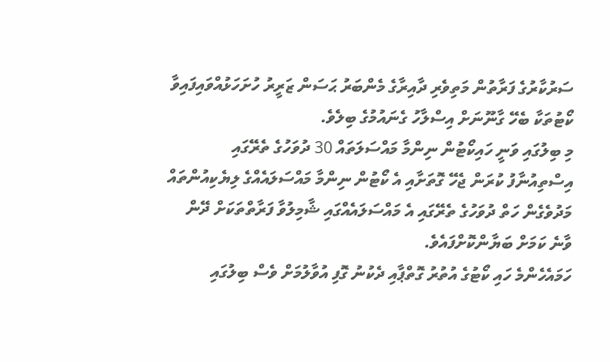ސަރުކާރުގެ ފަރާތުން މަތިވެރި ދާއިރާގެ މެންބަރު ޙަސަން ޒަރީރު ހުށަހަޅުއްވައިފައިވާ ކޯޓުތަކާ ބެހޭ ގާނޫނަށް އިސްލާހު ގެނައުމުގެ ބިލެވެ.
މި ބިލުގައި ވަނީ ހައިކޯޓުން ނިންމާ މައްސަލަތައް 30 ދުވަހުގެ ތެރޭގައި އިސްތިއުނާފު ކުރަން ޖެހޭ ގޮތަށާއި އެ ކޯޓުން ނިންމާ މައްސަލައެއްގެ ލިޔެކިއުންތައް މަދުވެގެން ހަތް ދުވަހުގެ ތެރޭގައި އެ މައްސަލައެއްގައި ޝާމިލުވާ ފަރާތްތަކަށް ދޭން ވާނެ ކަމަށް ބަޔާންކޮށްފައެވެ.
ހަމައެހެންމެ ހައި ކޯޓުގެ އުތުރު ގޮތްޕާއި ދެކުނު ގޮފި އުވާލުމަށް ވެސް ބިލުގައި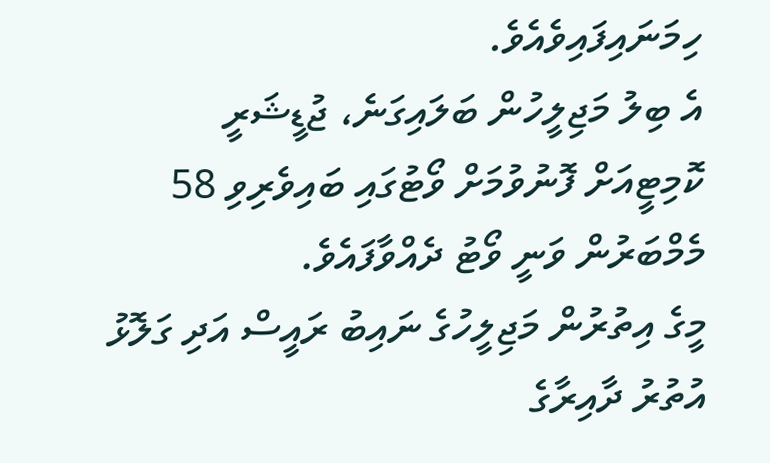ހިމަނައިފައިވެއެވެ.
އެ ބިލު މަޖިލީހުން ބަލައިގަނެ، ޖުޑީޝަރީ ކޮމިޓީއަށް ފޮނުވުމަށް ވޯޓުގައި ބައިވެރިވި 58 މެމްބަރުން ވަނީ ވޯޓު ދެއްވާފައެވެ.
މީގެ އިތުރުން މަޖިލީހުގެ ނައިބު ރައީސް އަދި ގަލޮޅު އުތުރު ދާއިރާގެ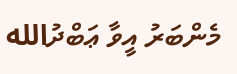މެންބަރު އީވާ ޢަބްދުالله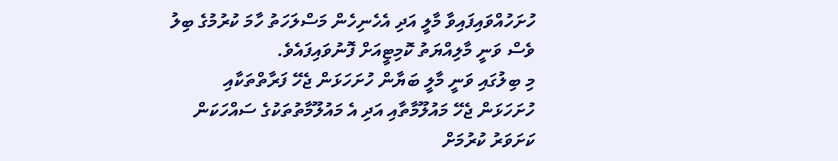ހުށަހުއްވައިފައިވާ މާލީ އަދި އެހެނިހެން މަސްލަހަތު ހާމަ ކުރުމުގެ ބިލު ވެސް ވަނީ މާލިއްޔަތު ކޮމިޓީއަށް ފޮނުވައިފައެވެ.
މި ބިލުގައި ވަނީ މާލީ ބަޔާން ހުށަހަޅަން ޖެހޭ ފަރާތްތަކާއި ހުށަހަޅަން ޖެހޭ މައުލޫމާތާއި އަދި އެ މައުލޫމާތުތަކުގެ ސައްހަކަން ކަށަވަރު ކުރުމަށް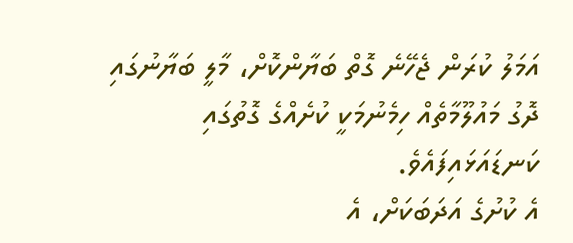އަމަލު ކުރަން ޖެހޭނެ ގޮތް ބަޔާންކޮށް، މާލީ ބަޔާނުގައި ދޮގު މައުލޫމާތެއް ހިމެނުމަކީ ކުށެއްގެ ގޮތުގައި ކަނޑައަޅައިފައެވެ.
އެ ކުށުގެ އަދަބަކަށް، އެ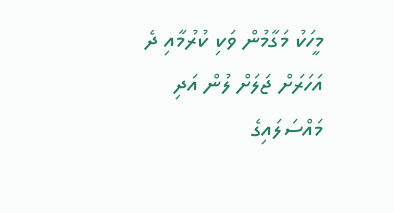މީހަކު މަގާމުން ވަކި ކުރުމާއި ދެ އަހަރަށް ޖަލަށް ލުން އަދި މައްސަލައިގެ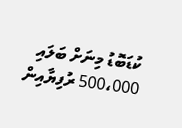ކުޑަބޮޑު މިނަށް ބަލައި 500،000 ރުފިޔާއިން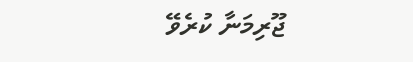ޖޫރިމަނާ ކުރެވޭ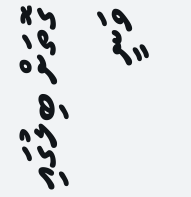ގޮތަށް ބިލުގައި ވަނީ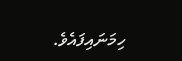ހިމަނައިފައެވެ.